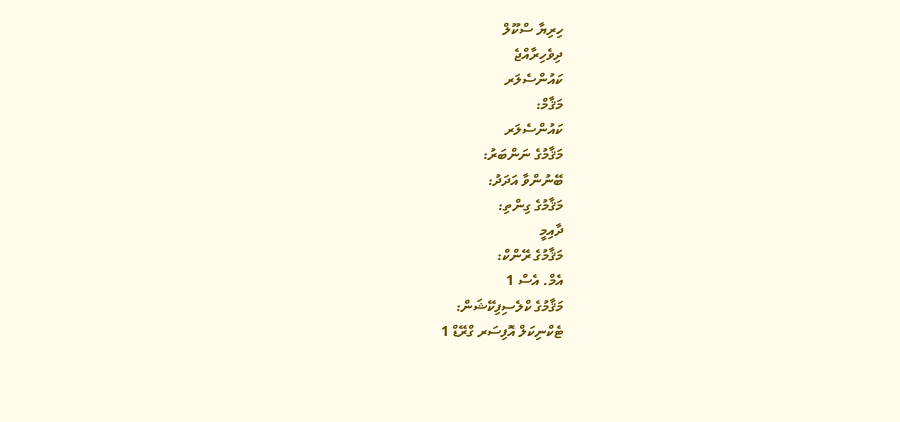ހިރިޔާ ސްކޫލް
ދިވެހިރާއްޖެ
ކައުންސެލަރ
މަޤާމް:
ކައުންސެލަރ
މަޤާމުގެ ނަންބަރު:
ބޭނުންވާ އަދަދު:
މަޤާމުގެ ގިންތި:
ދާއިމީ
މަޤާމުގެ ރޭންކް:
އެމް. އެސް 1
މަޤާމުގެ ކްލެސިފިކޭޝަން:
ޓެކްނިކަލް އޮފިސަރ ގްރޭޑް 1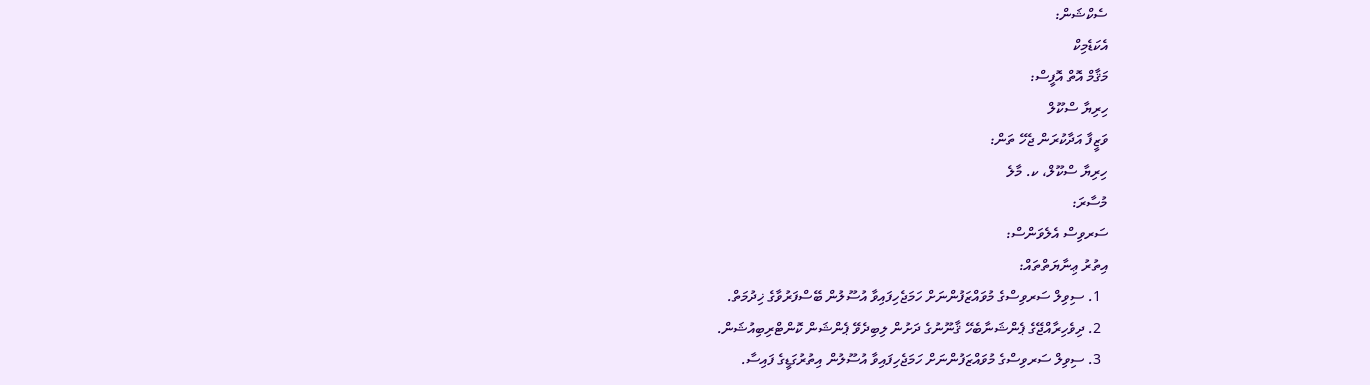ސެކްޝަން:
އެކަޑެމިކް
މަޤާމް އޮތް އޮފީސް:
ހިރިޔާ ސްކޫލް
ވަޒީފާ އަދާކުރަން ޖެހޭ ތަން:
ހިރިޔާ ސްކޫލް، ކ. މާލެ
މުސާރަ:
ސަރވިސް އެލެވަންސް:
އިތުރު ޢިނާޔަތްތައް:
  1. ސިވިލް ސަރވިސްގެ މުވައްޒަފުންނަށް ހަމަޖެހިފައިވާ އުސޫލުން ބޭސްފަރުވާގެ ޚިދުމަތް.
  2. ދިވެހިރާއްޖޭގެ ޕެންޝަނާބެހޭ ޤާނޫނުގެ ދަށުން ލިބިދެވޭ ޕެންޝަން ކޮންޓްރިބިއުޝަން.
  3. ސިވިލް ސަރވިސްގެ މުވައްޒަފުންނަށް ހަމަޖެހިފައިވާ އުސޫލުން އިތުރުގަޑީގެ ފައިސާ.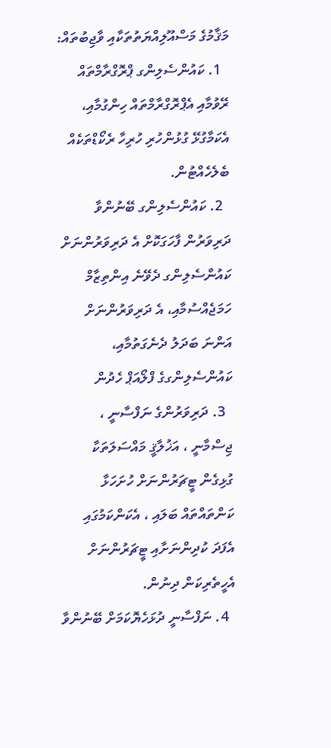މަޤާމުގެ މަސްއޫލިއްޔަތުތަކާއި ވާޖިބުތައް:
  1. ކައުންސެލިންގ ޕްރޮގްރާމްތައް ރޭވުމާއި އެޕްރޮގްރާމްތައް ހިންގުމާއި، އެކަމާގުޅޭ ގުޅުންހުރި ހުރިހާ ރެކޯޑްތަކެއް ބެލެހެއްޓުން.
  2. ކައުންސެލިންގ ބޭނުންވާ ދަރިވަރުން ފާހަގަކޮށް އެ ދަރިވަރުންނަށް ކައުންސެލިންގ ދެވޭނެ އިންތިޒާމް ހަމަޖެއްސުމާއި، އެ ދަރިވަރުންނަށް އަންނަ ބަދަލު ދެނެގަތުމާއި، ކައުންސެލިންގގެ ފްލޯއަޕް ހެދުން
  3. ދަރިވަރުންގެ ނަފްސާނީ ، ޖިސްމާނީ ، އަޚުލާޤީ މައްސަލަތަކާ ގުޅިގެން ޓީޗަރުންނަށް ހުށަހަޅާ ކަންތައްތައް ބަލައި ، އެކަންކަމުގައި އެފަދަ ކުދިންނަށާއި ޓީޗަރުންނަށް އެހީތެރިކަން ދިނުން.
  4. ނަފްސާނީ ދުޅަހެޔޮކަމަށް ބޭނުންވާ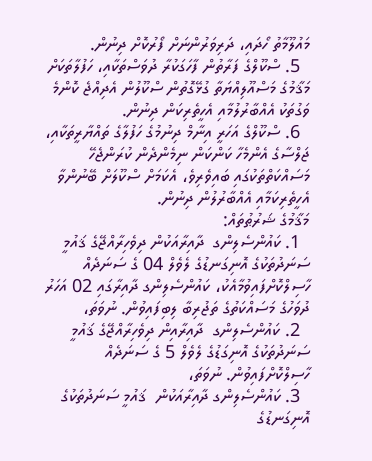މައުލޫމާތު ހޯދައި، ދަރިވަރުންނަށް ފޯރުކޮށް ދިނުން.
  5. ސްކޫލްގެ ފަރާތުން ފާހަގަކުރާ ދުވަސްތަކާއި، ހަފުލާތަކަށް މަޤާމުގެ މަސްއޫލިއްޔަތާ ގުޅޭގޮތުން ސްކޫލުން އެދިއްޖެ ކޮންމެ ވަގުތަކު އެއްބާރުލުމާއި އެހީތެރިކަން ދިނުން.
  6. ސްކޫލްގެ އަހަރީ އިނާމް ދިނުމުގެ ހަފުލާގެ ތައްޔާރީތަކާއި، ޖަލްސާގެ އެންމެހާ ކަންކަން ނިމެންދެން ކުރަންޖެހޭ މަސައްކަތްތަކުގައި ބައިވެރިވެ، އެކަމަށް ސްކޫލަށް ބޭނުންވާ އެހީތެރިކަމާއި އެއްބާރުލުން ދިނުން.
މަޤާމުގެ ޝަރުޠުތައް:
  1. ކައުންސެލިންގ  ދާއިރާއަކުން ދިވެހިރާއްޖޭގެ ޤައުމީ ސަނަދުތަކުގެ އޮނިގަނޑުގެ ލެވެލް 04 ގެ ސަނަދެއް ހާސިލްކޮށްފައިވުމާއެކު، ކައުންސެލިންގ ދާއިރާގައި 02 އަހަރު ދުވަހުގެ މަސައްކަތުގެ ތަޖުރިބާ ލިބިފައިވުން. ނުވަތަ،
  2. ކައުންސެލިންގ  ދާއިރާއިން ދިވެހިރާއްޖޭގެ ޤައުމީ ސަނަދުތަކުގެ އޮނިގަޑުގެ ލެވެލް 5 ގެ ސަނަދެއް ހާސިލްކޮށްފައިވުން. ނުވަތަ،
  3. ކައުންސެލިންގ ދާއިރާއަކުން  ޤައުމީ ސަނަދުތަކުގެ އޮނިގަނޑުގެ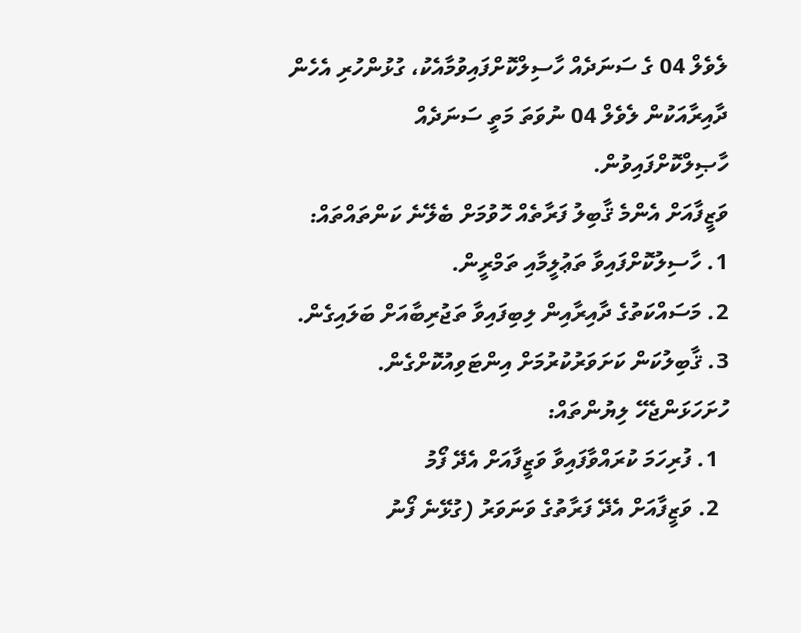ލެވެލް 04 ގެ ސަނަދެއް ހާސިލްކޮށްފައިވުމާއެކު، ގުޅުންހުރި އެހެން ދާއިރާއަކުން ލެވެލް 04 ނުވަތަ މަތީ ސަނަދެއް ހާޞިލްކޮށްފައިވުން.
ވަޒީފާއަށް އެންމެ ޤާބިލު ފަރާތެއް ހޮވުމަށް ބެލޭނެ ކަންތައްތައް:
1. ހާސިލުކޮށްފައިވާ ތަޢުލީމާއި ތަމްރީން.
2. މަސައްކަތުގެ ދާއިރާއިން ލިބިފައިވާ ތަޖުރިބާއަށް ބަލައިގެން.
3. ޤާބިލުކަން ކަށަވަރުކުރުމަށް އިންޓަވިއުކޮށްގެން.
ހުށަހަޅަންޖެހޭ ލިޔުންތައް:
  1. ފުރިހަމަ ކުރައްވާފައިވާ ވަޒީފާއަށް އެދޭ ފޯމު
  2. ވަޒީފާއަށް އެދޭ ފަރާތުގެ ވަނަވަރު (ގުޅޭނެ ފޯނު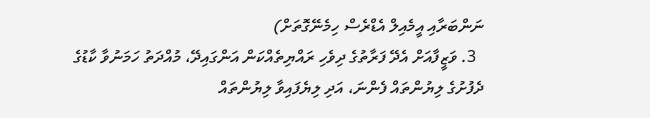ނަންބަރާއި އީމެއިލް އެޑްރެސް ހިމެނޭގޮތަށް)
  3. ވަޒީފާއަށް އެދޭ ފަރާތުގެ ދިވެހި ރައްޔިތެއްކަން އަންގައިދޭ، މުއްދަތު ހަމަނުވާ ކާޑުގެ ދެފުށުގެ ލިޔުންތައް ފެންނަ، އަދި ލިޔެފައިވާ ލިޔުންތައް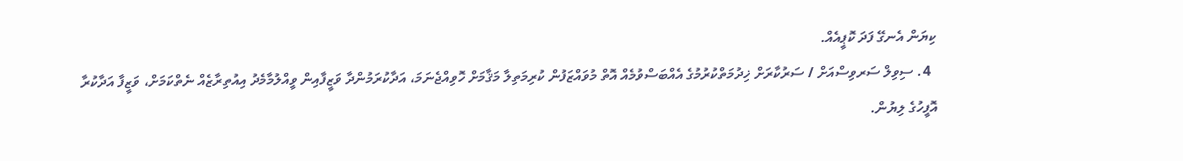ކިޔަން އެނގޭ ފަދަ ކޮޕީއެއް.
  4. ސިވިލް ސަރވިސްއަށް / ސަރުކާރަށް ޚިދުމަތްކުރުމުގެ އެއްބަސްވުމެއް އޮތް މުވައްޒަފުން ކުރިމަތިލާ މަޤާމަށް ހޮވިއްޖެނަމަ، އަދާކުރަމުންދާ ވަޒީފާއިން ވީއްލުމާމެދު އިއުތިރާޒެއް ނެތްކަމަށް، ވަޒީފާ އަދާކުރާ އޮފީހުގެ ލިޔުން.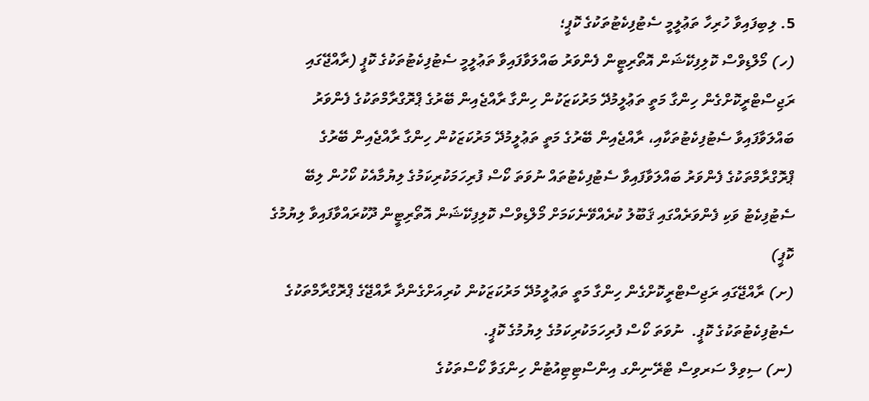5. ލިބިފައިވާ ހުރިހާ ތަޢުލީމީ ސެޓުފިކެޓުތަކުގެ ކޮޕީ؛
(ހ) މޯލްޑިވްސް ކޮލިފިކޭޝަން އޮތޯރިޓީން ފެންވަރު ބައްލަވާފައިވާ ތަޢުލީމީ ސެޓުފިކެޓުތަކުގެ ކޮޕީ (ރާއްޖޭގައި ރަޖިސްޓްރީކޮށްގެން ހިންގާ މަތީ ތަޢުލީމުދޭ މަރުކަޒަކުން ހިންގާ ރާއްޖެއިން ބޭރުގެ ޕްރޮގްރާމްތަކުގެ ފެންވަރު ބައްލަވާފައިވާ ސެޓުފިކެޓުތަކާއި، ރާއްޖެއިން ބޭރުގެ މަތީ ތަޢުލީމުދޭ މަރުކަޒަކުން ހިންގާ ރާއްޖެއިން ބޭރުގެ ޕްރޮގްރާމްތަކުގެ ފެންވަރު ބައްލަވާފައިވާ ސެޓުފިކެޓުތައް ނުވަތަ ކޯސް ފުރިހަމަކުރިކަމުގެ ލިޔުމާއެކު ކޯހުން ލިބޭ ސެޓުފިކެޓު ވަކި ފެންވަރެއްގައި ޤަބޫލު ކުރެއްވޭނެކަމަށް މޯލްޑިވްސް ކޮލިފިކޭޝަން އޮތޯރިޓީން ދޫކުރައްވާފައިވާ ލިޔުމުގެ ކޮޕީ)
(ށ) ރާއްޖޭގައި ރަޖިސްޓްރީކޮށްގެން ހިންގާ މަތީ ތަޢުލީމުދޭ މަރުކަޒަކުން ކުރިއަށްގެންދާ ރާއްޖޭގެ ޕްރޮގްރާމްތަކުގެ ސެޓުފިކެޓުތަކުގެ ކޮޕީ.  ނުވަތަ ކޯސް ފުރިހަމަކުރިކަމުގެ ލިޔުމުގެ ކޮޕީ.
(ނ) ސިވިލް ސަރވިސް ޓްރޭނިންގ އިންސްޓިޓިއުޓުން ހިންގަވާ ކޯސްތަކުގެ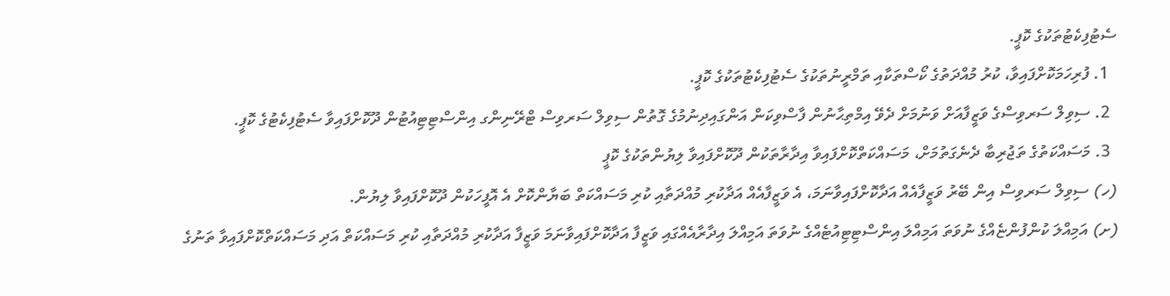ސެޓުފިކެޓުތަކުގެ ކޮޕީ.
  1. ފުރިހަމަކޮށްފައިވާ، ކުރު މުއްދަތުގެ ކޯސްތަކާއި ތަމްރީނުތަކުގެ ސެޓުފިކެޓުތަކުގެ ކޮޕީ.
  2. ސިވިލް ސަރވިސްގެ ވަޒީފާއަށް ވަނުމަށް ދެވޭ އިމްތިޙާނުން ފާސްވިކަން އަންގައިދިނުމުގެ ގޮތުން ސިވިލް ސަރވިސް ޓްރޭނިންގ އިންސްޓިޓިއުޓުން ދޫކޮށްފައިވާ ސެޓުފިކެޓުގެ ކޮޕީ.
  3. މަސައްކަތުގެ ތަޖުރިބާ ދެނެގަތުމަށް، މަސައްކަތްކޮށްފައިވާ އިދާރާތަކުން ދޫކޮށްފައިވާ ލިޔުންތަކުގެ ކޮޕީ
(ހ) ސިވިލް ސަރވިސް އިން ބޭރު ވަޒީފާއެއް އަދާކޮށްފައިވާނަމަ، އެ ވަޒީފާއެއް އަދާކުރި މުއްދަތާއި ކުރި މަސައްކަތް ބަޔާންކޮށް އެ އޮފީހަކުން ދޫކޮށްފައިވާ ލިޔުން.
(ށ) އަމިއްލަ ކުންފުންޏެއްގެ ނުވަތަ އަމިއްލަ އިންސްޓިޓިއުޓެއްގެ ނުވަތަ އަމިއްލަ އިދާރާއެއްގައި ވަޒީފާ އަދާކޮށްފައިވާނަމަ ވަޒީފާ އަދާކުރި މުއްދަތާއި ކުރި މަސައްކަތް އަދި މަސައްކަތްކޮށްފައިވާ ތަނުގެ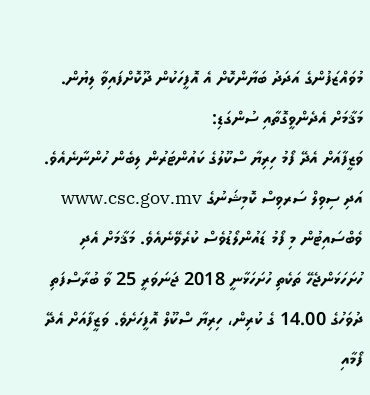މުވައްޒަފުންގެ އަދަދު ބަޔާންކޮށް އެ އޮފީހަކުން ދޫކޮށްފައިވާ ލިޔުން.
މަޤާމަށް އެދެންވީގޮތާއި ސުންގަޑި:
ވަޒީފާއަށް އެދޭ ފޯމު ހިރިޔާ ސްކޫލުގެ ކައުންޓަރުން ލިބެން ހުންނާނެއެވެ. އަދި ސިވިލް ސަރވިސް ކޮމިޝަނުގެ www.csc.gov.mv  ވެބްސައިޓުން މި ފޯމު ޑައުންލޯޑުވެސް ކުރެވޭނެއެވެ. މަޤާމަށް އެދި ހުށަހަޅަންޖެހޭ ތަކެތި ހުށަހަޅާނީ 2018 ޖަނަވަރީ 25 ވާ ބުރާސްފަތި ދުވަހުގެ 14.00 ގެ ކުރިން، ހިރިޔާ ސްކޫލް އޮފީހަށެވެ. ވަޒީފާއަށް އެދޭ ފޯމާއި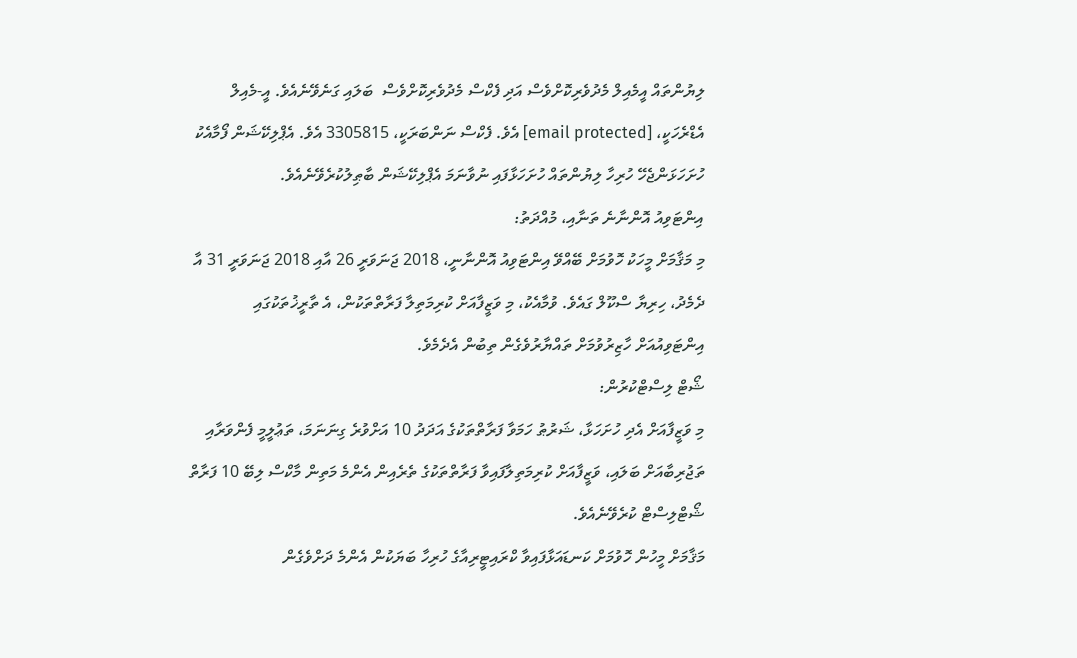ލިޔުންތައް އީމެއިލް މެދުވެރިކޮށްވެސް އަދި ފެކްސް މެދުވެރިކޮށްވެސް  ބަލައި ގަނެވޭނެއެވެ. އީ-މެއިލް އެޑްރެހަކީ، [email protected] އެވެ. ފެކްސް ނަންބަރަކީ، 3305815 އެވެ. އެޕްލިކޭޝަން ފޯމާއެކު ހުށަހަޅަންޖެހޭ ހުރިހާ ލިޔުންތައް ހުށަހަޅާފައި ނުވާނަމަ އެޕްލިކޭޝަން ބާޠިލުކުރެވޭނެއެވެ.
އިންޓަވިއު އޮންނާނެ ތަނާއި، މުއްދަތު:
މި މަޤާމަށް މީހަކު ހޮވުމަށް ބޭއްވޭ އިންޓަވިއު އޮންނާނީ، 2018 ޖަނަވަރީ 26 އާއި 2018 ޖަނަވަރީ 31 އާ ދެމެދު، ހިރިޔާ ސްކޫލް ގައެވެ. ވުމާއެކު، މި ވަޒީފާއަށް ކުރިމަތިލާ ފަރާތްތަކުން، އެ ތާރީޚުތަކުގައި އިންޓަވިއުއަށް ހާޒިރުވުމަށް ތައްޔާރުވެގެން ތިބުން އެދެމެވެ.
ޝޯޓް ލިސްޓްކުރުން:
މި ވަޒީފާއަށް އެދި ހުށަހަޅާ، ޝަރުޠު ހަމަވާ ފަރާތްތަކުގެ އަދަދު 10 އަށްވުރެ ގިނަނަމަ، ތަޢުލީމީ ފެންވަރާއި ތަޖުރިބާއަށް ބަލައި، ވަޒީފާއަށް ކުރިމަތިލާފައިވާ ފަރާތްތަކުގެ ތެރެއިން އެންމެ މަތިން މާކްސް ލިބޭ 10 ފަރާތް ޝޯޓްލިސްޓް ކުރެވޭނެއެވެ.
މަޤާމަށް މީހުން ހޮވުމަށް ކަނޑައަޅާފައިވާ ކްރައިޓީރިއާގެ ހުރިހާ ބަޔަކުން އެންމެ ދަށްވެގެން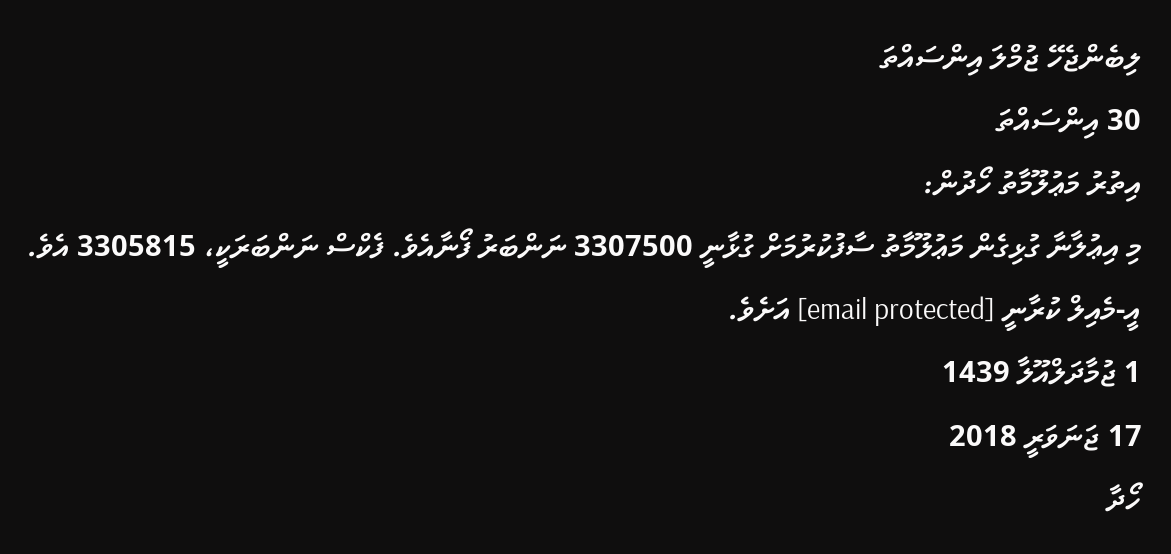ލިބެންޖެހޭ ޖުމްލަ އިންސައްތަ
30 އިންސައްތަ
އިތުރު މަޢުލޫމާތު ހޯދުން:
މި އިޢުލާނާ ގުޅިގެން މަޢުލޫމާތު ސާފުކުރުމަށް ގުޅާނީ 3307500 ނަންބަރު ފޯނާއެވެ. ފެކްސް ނަންބަރަކީ، 3305815 އެވެ. އީ-މެއިލް ކުރާނީ [email protected] އަށެވެ.
1 ޖުމާދަލްއޫލާ 1439
17 ޖަނަވަރީ 2018
ހޯދާ